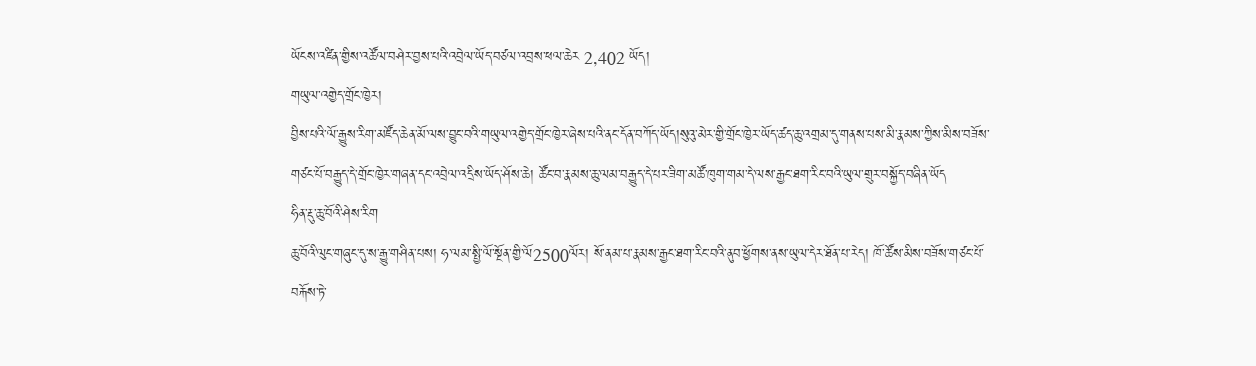ཡོངས་འཛིན་གྱིས་འཚོལ་བཤེར་བྱས་པའི་འབྲེལ་ཡོད་བཙལ་འབྲས་ཕལ་ཆེར 2,402 ཡོད།
གཡུལ་འགྱེད་གྲོང་ཁྱེར།
བྱིས་པའི་ལོ་རྒྱུས་རིག་མཛོད་ཆེན་མོ་ལས་བྱུང་བའི་གཡུལ་འགྱེད་གྲོང་ཁྱེར་ཞེས་པའི་ནང་དོན་བཀོད་ཡོད།སུའུ་མེར་གྱི་གྲོང་ཁྱེར་ཡོད་ཚད་ཆུ་འགྲམ་དུ་གནས་པས་མི་རྣམས་ཀྱིས་མིས་བཟོས་གཙང་པོ་བརྒྱུད་དེ་གྲོང་ཁྱེར་གཞན་དང་འབྲེལ་འདྲིས་ཡོད་ཤོས་ཆེ། ཚོང་བ་རྣམས་ཆུ་ལམ་བརྒྱུད་དེ་པར་ཟིག་མཚོ་ཁུག་གམ་དེ་ལས་རྒྱང་ཐག་རིང་བའི་ཡུལ་གྲུར་བསྐྱོད་བཞིན་ཡོད
ཧིན་རྡུ་ཆུ་བོའི་ཤེས་རིག
ཆུ་བོའི་ལུང་གཞུང་དུ་ས་རྒྱུ་གཤིན་པས། ཧ་ལམ་སྤྱི་ལོ་སྔོན་གྱི་ལོ2500ལོར། སོ་ནམ་པ་རྣམས་རྒྱང་ཐག་རིང་བའི་ནུབ་ཕྱོགས་ནས་ཡུལ་དེར་ཐོན་པ་རེད། ཁོ་ཚོས་མིས་བཟོས་གཙང་པོ་བརྐོས་ཏེ་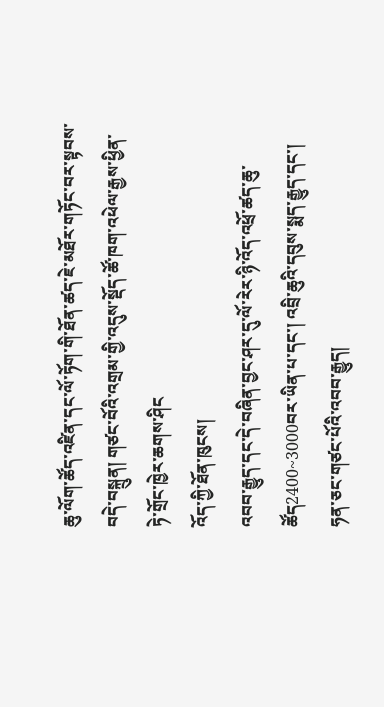ཆུ་ལོག་ཚོད་འཛིན་དང་ལོ་ཏོག་གི་ཐོན་ཚད་ཇེ་མཐོར་གཏོང་བར་སྟབས་བདེ་བསྐྲུན། གཙང་བོའི་འགྲམ་གྱི་འདུས་སྡོད་ཚོ་ཁག་འཕེལ་རྒྱས་ཕྱིན་ཏེ་གྲོང་ཁྱེར་ཆགས་ཤིང
འོད་ཀྱི་ཐོན་ཁུངས།
འབབ་རྒྱུད་དང་དེ་བཞིན་བྱང་ཤར་དུ་ལོ་རེར་ཉི་འོད་འཕྲོ་ཚད་ཆུ་ཚོད2400~3000བར་ཡིན་པ་དང་། འབྲི་ཆུའི་དབུས་སྨད་རྒྱུད་དང་། ཧན་ཅང་གཙང་པོའི་འབབ་རྒྱུད།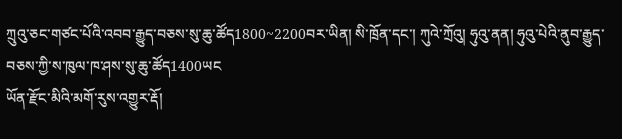ཀྲུའུ་ཅང་གཙང་པོའི་འབབ་རྒྱུད་བཅས་སུ་ཆུ་ཚོད1800~2200བར་ཡིན། སི་ཁྲོན་དང་། ཀུའེ་ཀྲོའུ། ཧུའུ་ནན། ཧུའུ་པེའི་ནུབ་རྒྱུད་བཅས་ཀྱི་ས་ཁུལ་ཁ་ཤས་སུ་ཆུ་ཚོད1400ཡང
ཡོན་རྫོང་མིའི་མགོ་རུས་འགྱུར་རྡོ།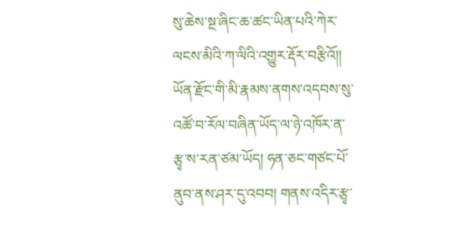སུ་ཆེས་སྔ་ཞིང་ཆ་ཚང་ཡིན་པའི་ཀེར་ལངས་མིའི་ཀ་ལིའི་འགྱུར་རྡོར་བརྩིའོ།། ཡོན་རྫོང་གི་མི་རྣམས་ནགས་འདབས་སུ་འཚོ་བ་རོལ་བཞིན་ཡོད་ལ་ཉེ་འཁོར་ན་རྩྭ་ས་རན་ཙམ་ཡོད། ཧན་ཅང་གཙང་པོ་ནུབ་ནས་ཤར་དུ་འབབ། གནས་འདིར་རྩྭ་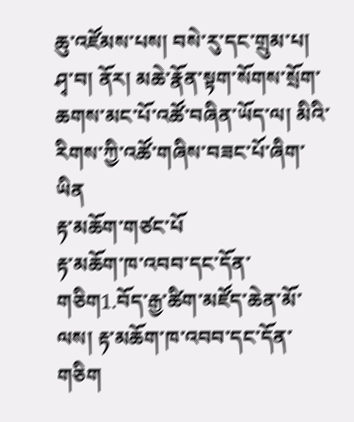ཆུ་འཛོམས་པས། བསེ་རུ་དང་གྲུམ་པ། ཤྭ་བ། ནོར། མཆེ་རྣོན་སྟག་སོགས་སྲོག་ཆགས་མང་པོ་འཚོ་བཞིན་ཡོད་ལ། མིའི་རིགས་ཀྱི་འཚོ་གཞིས་བཟང་པོ་ཞིག་ཡིན
རྟ་མཆོག་གཙང་པོ
རྟ་མཆོག་ཁ་འབབ་དང་དོན་གཅིག1.བོད་རྒྱ་ཚིག་མཛོད་ཆེན་མོ་ལས། རྟ་མཆོག་ཁ་འབབ་དང་དོན་གཅིག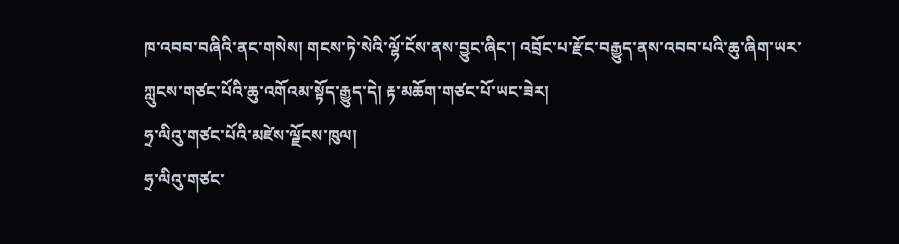ཁ་འབབ་བཞིའི་ནང་གསེས། གངས་ཏེ་སེའི་ལྷོ་ངོས་ནས་བྱུང་ཞིང་། འབྲོང་པ་རྫོང་བརྒྱུད་ནས་འབབ་པའི་ཆུ་ཞིག་ཡར་ཀླུངས་གཙང་པོའི་ཆུ་འགོའམ་སྟོད་རྒྱུད་དེ། རྟ་མཆོག་གཙང་པོ་ཡང་ཟེར།
ཧྲ་ལིའུ་གཙང་པོའི་མཛེས་ལྗོངས་ཁུལ།
ཧྲ་ལིའུ་གཙང་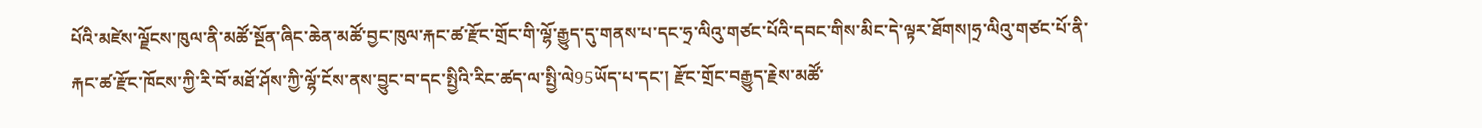པོའི་མཛེས་ལྗོངས་ཁུལ་ནི་མཚོ་སྔོན་ཞིང་ཆེན་མཚོ་བྱང་ཁུལ་རྐང་ཚ་རྫོང་གྲོང་གི་ལྷོ་རྒྱུད་དུ་གནས་པ་དང་ཧྲ་ལིའུ་གཙང་པོའི་དབང་གིས་མིང་དེ་ལྟར་ཐོགས།ཧྲ་ལིའུ་གཙང་པོ་ནི་རྐང་ཚ་རྫོང་ཁོངས་ཀྱི་རི་བོ་མཐོ་ཤོས་ཀྱི་ལྷོ་ངོས་ནས་བྱུང་བ་དང་སྤྱིའི་རིང་ཚད་ལ་སྤྱི་ལེ95ཡོད་པ་དང་། རྫོང་གྲོང་བརྒྱུད་རྗེས་མཚོ་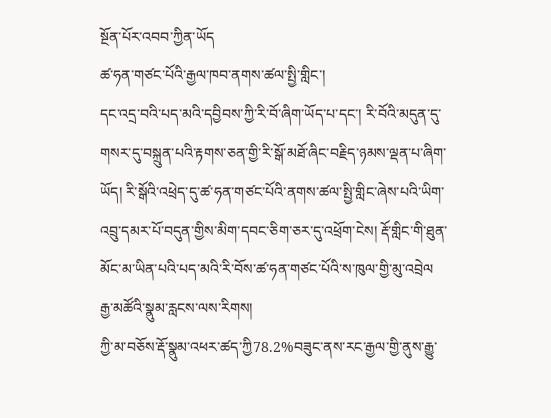སྔོན་པོར་འབབ་ཀྱིན་ཡོད
ཚ་ཧན་གཙང་པོའི་རྒྱལ་ཁབ་ནགས་ཚལ་སྤྱི་གླིང་།
དང་འདྲ་བའི་པད་མའི་དབྱིབས་ཀྱི་རི་བོ་ཞིག་ཡོད་པ་དང་། རི་བོའི་མདུན་དུ་གསར་དུ་བསྐྲུན་པའི་རྟགས་ཅན་གྱི་རི་སྒོ་མཐོ་ཞིང་བརྗིད་ཉམས་ལྡན་པ་ཞིག་ཡོད། རི་སྒོའི་འཕྲེད་དུ་ཚ་ཧན་གཙང་པོའི་ནགས་ཚལ་སྤྱི་གླིང་ཞེས་པའི་ཡིག་འབྲུ་དམར་པོ་བདུན་གྱིས་མིག་དབང་ཅིག་ཅར་དུ་འཕྲོག་ངེས། རྡོ་གླིང་གི་ཐུན་མོང་མ་ཡིན་པའི་པད་མའི་རི་བོས་ཚ་ཧན་གཙང་པོའི་ས་ཁུལ་གྱི་མུ་འབྲེལ
རྒྱ་མཚོའི་སྣུམ་རླངས་ལས་རིགས།
ཀྱི་མ་བཅོས་རྡོ་སྣུམ་འཕར་ཚད་ཀྱི78.2%བཟུང་ནས་རང་རྒྱལ་གྱི་ནུས་རྒྱུ་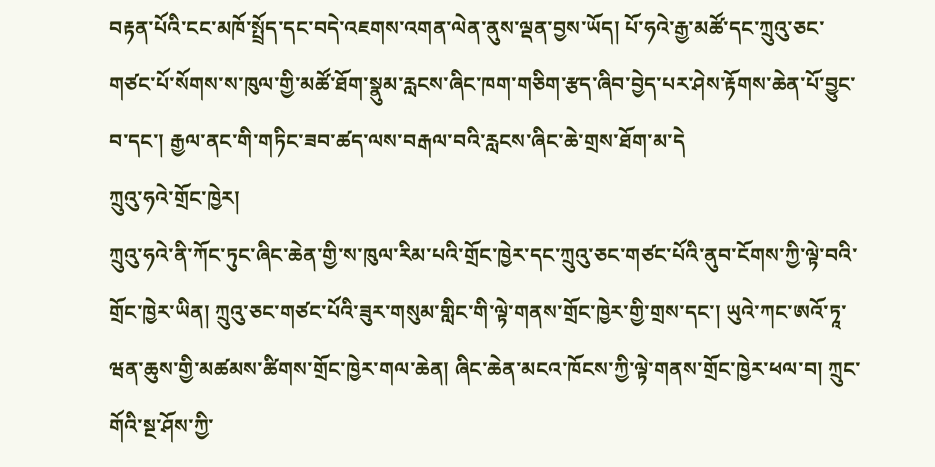བརྟན་པོའི་ངང་མཁོ་སྤྲོད་དང་བདེ་འཇགས་འགན་ལེན་ནུས་ལྡན་བྱས་ཡོད། པོ་ཧའེ་རྒྱ་མཚོ་དང་ཀྲུའུ་ཅང་གཙང་པོ་སོགས་ས་ཁུལ་གྱི་མཚོ་ཐོག་སྣུམ་རླངས་ཞིང་ཁག་གཅིག་རྩད་ཞིབ་བྱེད་པར་ཤེས་རྟོགས་ཆེན་པོ་བྱུང་བ་དང་། རྒྱལ་ནང་གི་གཏིང་ཟབ་ཚད་ལས་བརྒལ་བའི་རླངས་ཞིང་ཆེ་གྲས་ཐོག་མ་དེ
ཀྲུའུ་ཧའེ་གྲོང་ཁྱེར།
ཀྲུའུ་ཧའེ་ནི་ཀོང་ཏུང་ཞིང་ཆེན་གྱི་ས་ཁུལ་རིམ་པའི་གྲོང་ཁྱེར་དང་ཀྲུའུ་ཅང་གཙང་པོའི་ནུབ་ངོགས་ཀྱི་ལྟེ་བའི་གྲོང་ཁྱེར་ཡིན། ཀྲུའུ་ཅང་གཙང་པོའི་ཟུར་གསུམ་གླིང་གི་ལྟེ་གནས་གྲོང་ཁྱེར་གྱི་གྲས་དང་། ཡུའེ་ཀང་ཨའོ་ཏཱ་ཝན་ཆུས་གྱི་མཚམས་ཚིགས་གྲོང་ཁྱེར་གལ་ཆེན། ཞིང་ཆེན་མངའ་ཁོངས་ཀྱི་ལྟེ་གནས་གྲོང་ཁྱེར་ཕལ་བ། ཀྲུང་གོའི་སྔ་ཤོས་ཀྱི་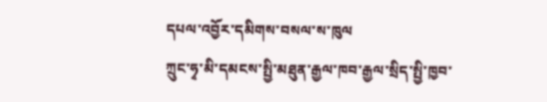དཔལ་འབྱོར་དམིགས་བསལ་ས་ཁུལ
ཀྲུང་ཧྭ་མི་དམངས་སྤྱི་མཐུན་རྒྱལ་ཁབ་རྒྱལ་སྲིད་སྤྱི་ཁྱབ་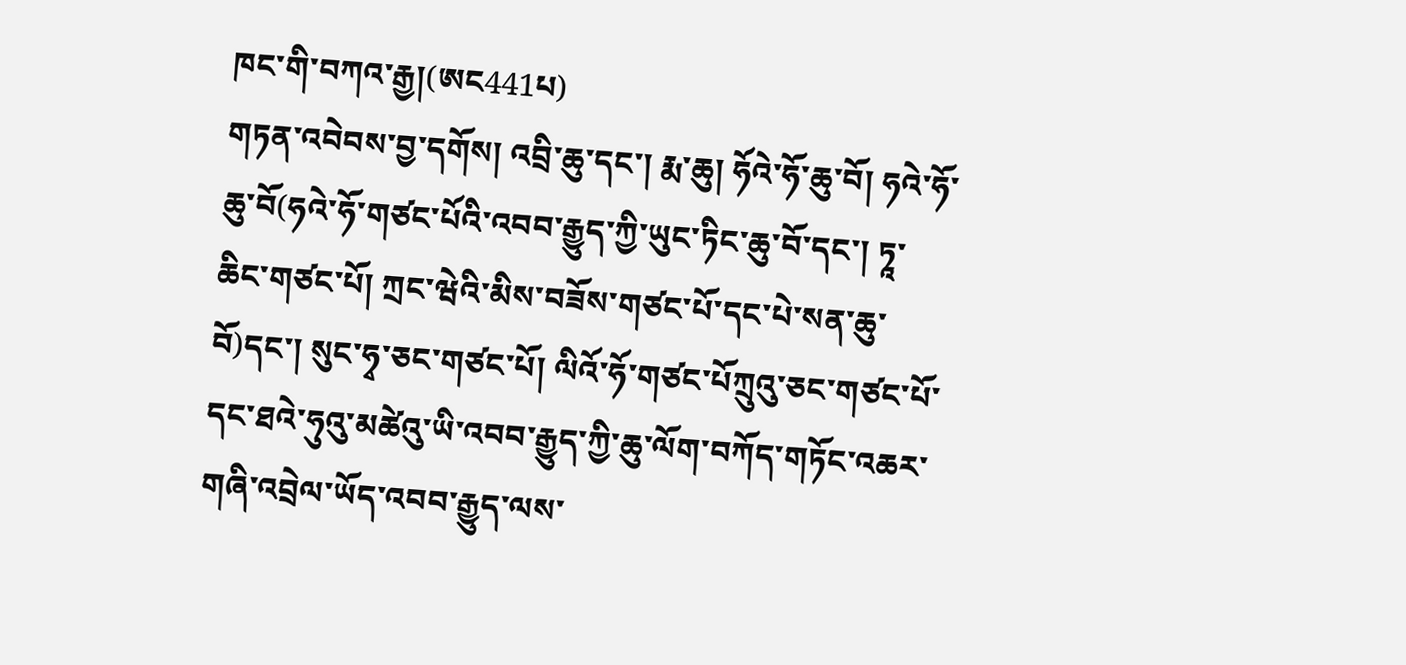ཁང་གི་བཀའ་རྒྱ།(ཨང441པ)
གཏན་འབེབས་བྱ་དགོས། འབྲི་ཆུ་དང་། རྨ་ཆུ། ཧོའེ་ཧོ་ཆུ་བོ། ཧའེ་ཧོ་ཆུ་བོ(ཧའེ་ཧོ་གཙང་པོའི་འབབ་རྒྱུད་ཀྱི་ཡུང་ཏིང་ཆུ་བོ་དང་། ཏཱ་ཆིང་གཙང་པོ། ཀྲང་ཝེའི་མིས་བཟོས་གཙང་པོ་དང་པེ་སན་ཆུ་བོ)དང་། སུང་ཧྭ་ཅང་གཙང་པོ། ལིའོ་ཧོ་གཙང་པོཀྲུའུ་ཅང་གཙང་པོ་དང་ཐའེ་ཧུའུ་མཚེའུ་ཡི་འབབ་རྒྱུད་ཀྱི་ཆུ་ལོག་བཀོད་གཏོང་འཆར་གཞི་འབྲེལ་ཡོད་འབབ་རྒྱུད་ལས་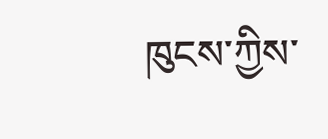ཁུངས་ཀྱིས་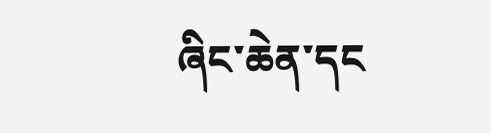ཞིང་ཆེན་དང